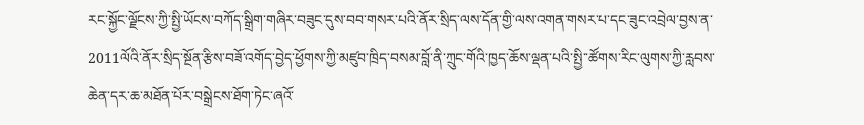རང་སྐྱོང་ལྗོངས་ཀྱི་སྤྱི་ཡོངས་བཀོད་སྒྲིག་གཞིར་བཟུང་དུས་བབ་གསར་པའི་ནོར་སྲིད་ལས་དོན་གྱི་ལས་འགན་གསར་པ་དང་ཟུང་འབྲེལ་བྱས་ན་2011ལོའི་ནོར་སྲིད་སྔོན་རྩིས་བཟོ་འགོད་བྱེད་ཕྱོགས་ཀྱི་མཛུབ་ཁྲིད་བསམ་བློ་ནི་ཀྲུང་གོའི་ཁྱད་ཆོས་ལྡན་པའི་སྤྱི་་ཚོགས་རིང་ལུགས་ཀྱི་རླབས་ཆེན་དར་ཆ་མཐོན་པོར་བསྒྲེངས་ཐོག་ཏེང་ཞའོ་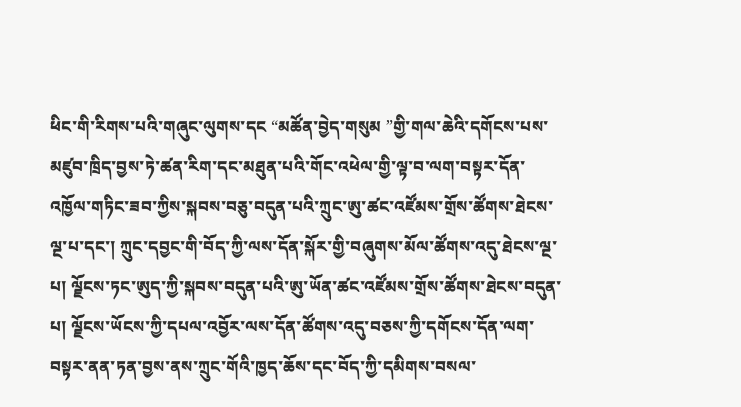ཕིང་གི་རིགས་པའི་གཞུང་ལུགས་དང “མཚོན་བྱེད་གསུམ ”གྱི་གལ་ཆེའི་དགོངས་པས་མཛུབ་ཁྲིད་བྱས་ཏེ་ཚན་རིག་དང་མཐུན་པའི་གོང་འཕེལ་གྱི་ལྟ་བ་ལག་བསྟར་དོན་འཁྱོལ་གཏིང་ཟབ་ཀྱིས་སྐབས་བཅུ་བདུན་པའི་ཀྲུང་ཨུ་ཚང་འཛོམས་གྲོས་ཚོགས་ཐེངས་ལྔ་པ་དང་། ཀྲུང་དབྱང་གི་བོད་ཀྱི་ལས་དོན་སྐོར་གྱི་བཞུགས་མོལ་ཚོགས་འདུ་ཐེངས་ལྔ་པ། ལྗོངས་ཏང་ཨུད་ཀྱི་སྐབས་བདུན་པའི་ཨུ་ཡོན་ཚང་འཛོམས་གྲོས་ཚོགས་ཐེངས་བདུན་པ། ལྗོངས་ཡོངས་ཀྱི་དཔལ་འབྱོར་ལས་དོན་ཚོགས་འདུ་བཅས་ཀྱི་དགོངས་དོན་ལག་བསྟར་ནན་ཏན་བྱས་ནས་ཀྲུང་གོའི་ཁྱད་ཆོས་དང་བོད་ཀྱི་དམིགས་བསལ་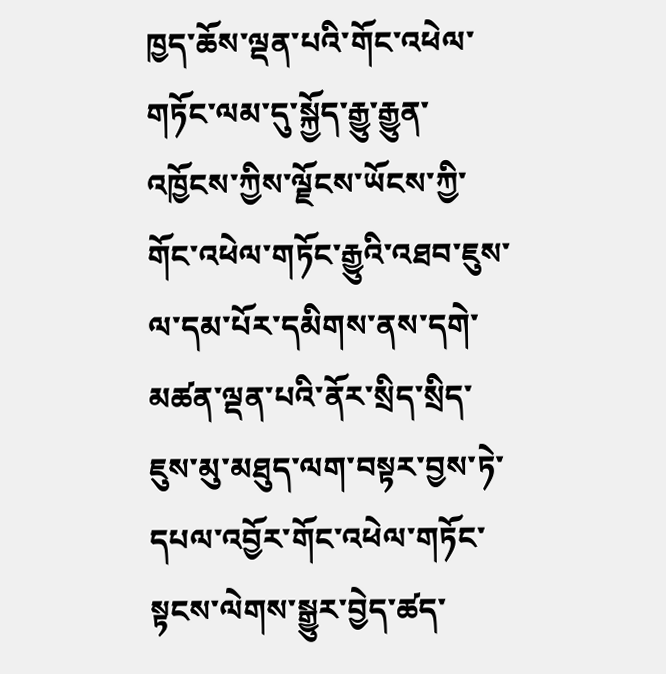ཁྱད་ཆོས་ལྡན་པའི་གོང་འཕེལ་གཏོང་ལམ་དུ་སྐྱོད་རྒྱུ་རྒྱུན་འཁྱོངས་ཀྱིས་ལྗོངས་ཡོངས་ཀྱི་གོང་འཕེལ་གཏོང་རྒྱུའི་འཐབ་ཇུས་ལ་དམ་པོར་དམིགས་ནས་དགེ་མཚན་ལྡན་པའི་ནོར་སྲིད་སྲིད་ཇུས་མུ་མཐུད་ལག་བསྟར་བྱས་ཏེ་དཔལ་འབྱོར་གོང་འཕེལ་གཏོང་སྟངས་ལེགས་སྒྱུར་བྱེད་ཚད་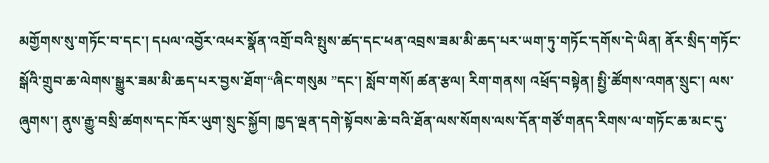མགྱོགས་སུ་གཏོང་བ་དང་། དཔལ་འབྱོར་འཕར་སྣོན་འགྲོ་བའི་སྤུས་ཚད་དང་ཕན་འབྲས་ཟམ་མི་ཆད་པར་ཡག་ཏུ་གཏོང་དགོས་དེ་ཡིན། ནོར་སྲིད་གཏོང་སྒོའི་གྲུབ་ཆ་ལེགས་སྒྱུར་ཟམ་མི་ཆད་པར་བྱས་ཐོག་“ཞིང་གསུམ ”དང་། སློབ་གསོ། ཚན་རྩལ། རིག་གནས། འཕྲོད་བསྟེན། སྤྱི་ཚོགས་འགན་སྲུང་། ལས་ཞུགས་། ནུས་རྒྱུ་བསྲི་ཚགས་དང་ཁོར་ཡུག་སྲུང་སྐྱོབ། ཁྱད་ལྡན་དགེ་སྟོབས་ཆེ་བའི་ཐོན་ལས་སོགས་ལས་དོན་གཙོ་གནད་རིགས་ལ་གཏོང་ཆ་མང་དུ་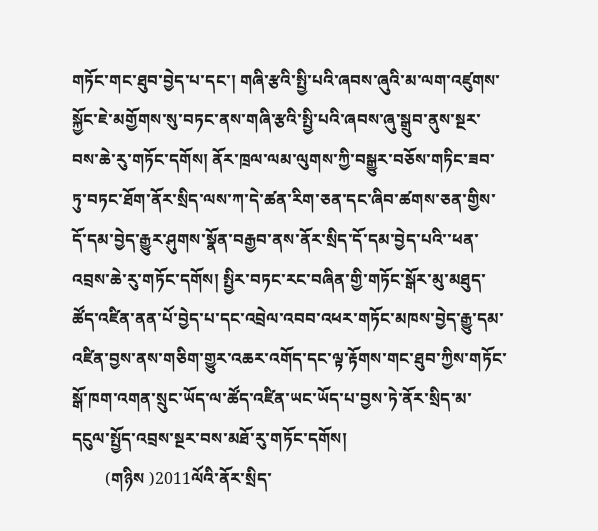གཏོང་གང་ཐུབ་བྱེད་པ་དང་། གཞི་རྩའི་སྤྱི་པའི་ཞབས་ཞུའི་མ་ལག་འཛུགས་སྐྱོང་ཇེ་མགྱོགས་སུ་བཏང་ནས་གཞི་རྩའི་སྤྱི་པའི་ཞབས་ཞུ་སྒྲུབ་ནུས་སྔར་བས་ཆེ་རུ་གཏོང་དགོས། ནོར་ཁྲལ་ལམ་ལུགས་ཀྱི་བསྒྱུར་བཅོས་གཏིང་ཟབ་ཏུ་བཏང་ཐོག་ནོར་སྲིད་ལས་ཀ་དེ་ཚན་རིག་ཅན་དང་ཞིབ་ཚགས་ཅན་གྱིས་དོ་དམ་བྱེད་རྒྱུར་ཤུགས་སྣོན་བརྒྱབ་ནས་ནོར་སྲིད་དོ་དམ་བྱེད་པའི་་ཕན་འབྲས་ཆེ་རུ་གཏོང་དགོས། སྤྱིར་བཏང་རང་བཞིན་གྱི་གཏོང་སྒོར་མུ་མཐུད་ཚོད་འཛིན་ནན་པོ་བྱེད་པ་དང་འབྲེལ་འབབ་འཕར་གཏོང་མཁས་བྱེད་རྒྱུ་དམ་འཛིན་བྱས་ནས་གཅིག་གྱུར་འཆར་འགོད་དང་ལྟ་རྟོགས་གང་ཐུབ་ཀྱིས་གཏོང་སྒོ་ཁག་འགན་སྲུང་ཡོད་ལ་ཚོད་འཛིན་ཡང་ཡོད་པ་བྱས་ཏེ་ནོར་སྲིད་མ་དངུལ་སྤྱོད་འབྲས་སྔར་བས་མཐོ་རུ་གཏོང་དགོས།
        (གཉིས )2011ལོའི་ནོར་སྲིད་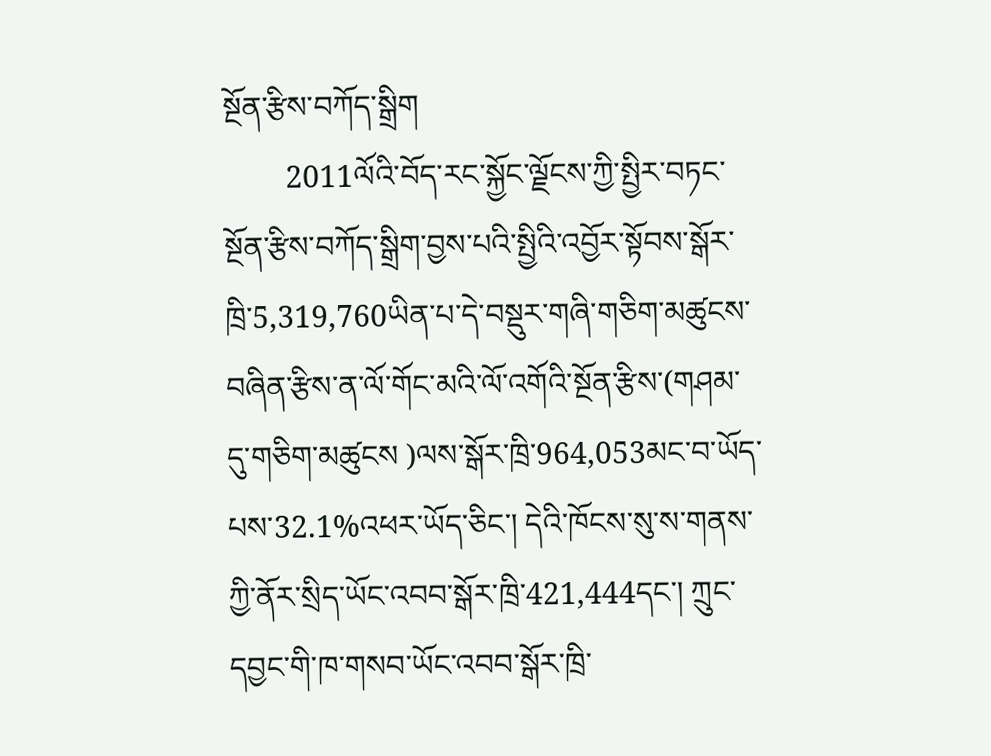སྔོན་རྩིས་བཀོད་སྒྲིག
        2011ལོའི་བོད་རང་སྐྱོང་ལྗོངས་ཀྱི་སྤྱིར་བཏང་སྔོན་རྩིས་བཀོད་སྒྲིག་བྱས་པའི་སྤྱིའི་འབྱོར་སྟོབས་སྒོར་ཁྲི་5,319,760ཡིན་པ་དེ་བསྡུར་གཞི་གཅིག་མཚུངས་བཞིན་རྩིས་ན་ལོ་གོང་མའི་ལོ་འགོའི་སྔོན་རྩིས་(གཤམ་དུ་གཅིག་མཚུངས )ལས་སྒོར་ཁྲི་964,053མང་བ་ཡོད་པས་32.1%འཕར་ཡོད་ཅིང་། དེའི་ཁོངས་སུ་ས་གནས་ཀྱི་ནོར་སྲིད་ཡོང་འབབ་སྒོར་ཁྲི་421,444དང་། ཀྲུང་དབྱང་གི་ཁ་གསབ་ཡོང་འབབ་སྒོར་ཁྲི་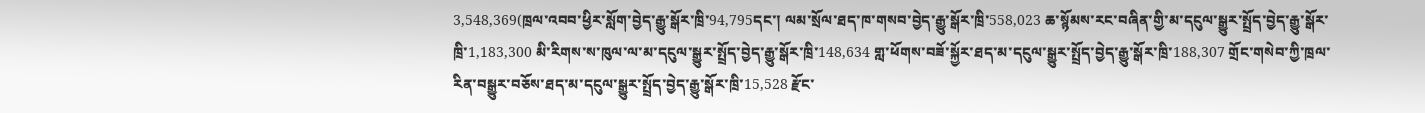3,548,369(ཁྲལ་འབབ་ཕྱིར་སློག་བྱེད་རྒྱུ་སྒོར་ཁྲི་94,795དང་། ལམ་སྲོལ་ཐད་ཁ་གསབ་བྱེད་རྒྱུ་སྒོར་ཁྲི་558,023 ཆ་སྙོམས་རང་བཞིན་གྱི་མ་དངུལ་སྒྱུར་སྤྲོད་བྱེད་རྒྱུ་སྒོར་ཁྲི་1,183,300 མི་རིགས་ས་ཁུལ་ལ་མ་དངུལ་སྒྱུར་སྤྲོད་བྱེད་རྒྱུ་སྒོར་ཁྲི་148,634 གླ་ཕོགས་བཟོ་སྐྱོར་ཐད་མ་དངུལ་སྒྱུར་སྤྲོད་བྱེད་རྒྱུ་སྒོར་ཁྲི་188,307 གྲོང་གསེབ་ཀྱི་ཁྲལ་རིན་བསྒྱུར་བཅོས་ཐད་མ་དངུལ་སྒྱུར་སྤྲོད་བྱེད་རྒྱུ་སྒོར་ཁྲི་15,528 རྫོང་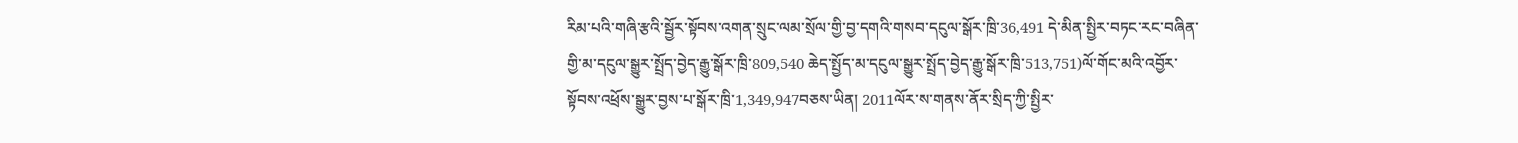རིམ་པའི་གཞི་རྩའི་སྦྱོར་སྟོབས་འགན་སྲུང་ལམ་སྲོལ་གྱི་བྱ་དགའི་གསབ་དངུལ་སྒོར་ཁྲི་36,491 དེ་མིན་སྤྱིར་བཏང་རང་བཞིན་གྱི་མ་དངུལ་སྒྱུར་སྤྲོད་བྱེད་རྒྱུ་སྒོར་ཁྲི་809,540 ཆེད་སྤྱོད་མ་དངུལ་སྒྱུར་སྤྲོད་བྱེད་རྒྱུ་སྒོར་ཁྲི་513,751)ལོ་གོང་མའི་འབྱོར་སྟོབས་འཕྲོས་སྒྱུར་བྱས་པ་སྒོར་ཁྲི་1,349,947བཅས་ཡིན། 2011ལོར་ས་གནས་ནོར་སྲིད་ཀྱི་སྤྱིར་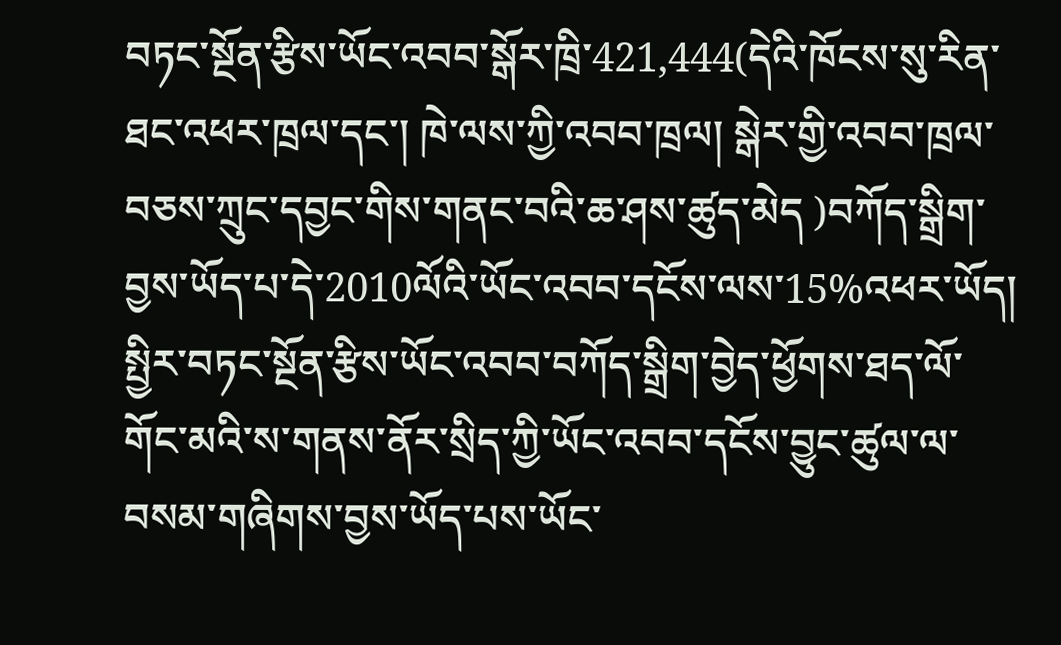བཏང་སྔོན་རྩིས་ཡོང་འབབ་སྒོར་ཁྲི་421,444(དེའི་ཁོངས་སུ་རིན་ཐང་འཕར་ཁྲལ་དང་། ཁེ་ལས་ཀྱི་འབབ་ཁྲལ། སྒེར་གྱི་འབབ་ཁྲལ་བཅས་ཀྲུང་དབྱང་གིས་གནང་བའི་ཆ་ཤས་ཚུད་མེད )བཀོད་སྒྲིག་བྱས་ཡོད་པ་དེ་2010ལོའི་ཡོང་འབབ་དངོས་ལས་15%འཕར་ཡོད། སྤྱིར་བཏང་སྔོན་རྩིས་ཡོང་འབབ་བཀོད་སྒྲིག་བྱེད་ཕྱོགས་ཐད་ལོ་གོང་མའི་ས་གནས་ནོར་སྲིད་ཀྱི་ཡོང་འབབ་དངོས་བྱུང་ཚུལ་ལ་བསམ་གཞིགས་བྱས་ཡོད་པས་ཡོང་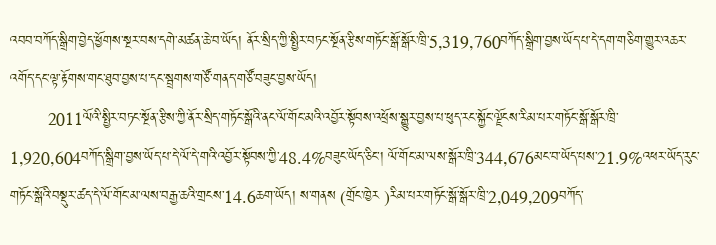འབབ་བཀོད་སྒྲིག་བྱེད་ཕྱོགས་སྔར་བས་དགེ་མཚན་ཆེ་བ་ཡོད། ནོར་སྲིད་ཀྱི་སྤྱིར་བཏང་སྔོན་རྩིས་གཏོང་སྒོ་སྒོར་ཁྲི་5,319,760བཀོད་སྒྲིག་བྱས་ཡོད་པ་དེ་དག་གཅིག་གྱུར་འཆར་འགོད་དང་ལྟ་རྟོགས་གང་ཐུབ་བྱས་པ་དང་སྦྲགས་གཙོ་གནད་གཙོ་བཟུང་བྱས་ཡོད།
        2011ལོའི་སྤྱིར་བཏང་སྔོན་རྩིས་ཀྱི་ནོར་སྲིད་གཏོང་སྒོའི་ནང་ལོ་གོང་མའི་འབྱོར་སྟོབས་འཕྲོས་སྒྱུར་བྱས་པ་ཕུད་རང་སྐྱོང་ལྗོངས་རིམ་པར་གཏོང་སྒོ་སྒོར་ཁྲི་1,920,604བཀོད་སྒྲིག་བྱས་ཡོད་པ་དེ་ལོ་དེ་གའི་འབྱོར་སྟོབས་ཀྱི་48.4%བཟུང་ཡོད་ཅིང་། ལོ་གོང་མ་ལས་སྒོར་ཁྲི་344,676མང་བ་ཡོད་པས་21.9%འཕར་ཡོད་རུང་གཏོང་སྒོའི་བསྡུར་ཚད་དེ་ལོ་གོང་མ་ལས་བརྒྱ་ཆའི་གྲངས་14.6ཆག་ཡོད། ས་གནས (གྲོང་ཁྱེར )རིམ་པར་གཏོང་སྒོ་སྒོར་ཁྲི་2,049,209བཀོད་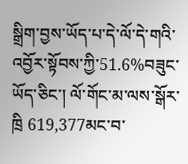སྒྲིག་བྱས་ཡོད་པ་དེ་ལོ་དེ་གའི་འབྱོར་སྟོབས་ཀྱི་51.6%བཟུང་ཡོད་ཅིང་། ལོ་གོང་མ་ལས་སྒོར་ཁྲི 619,377མང་བ་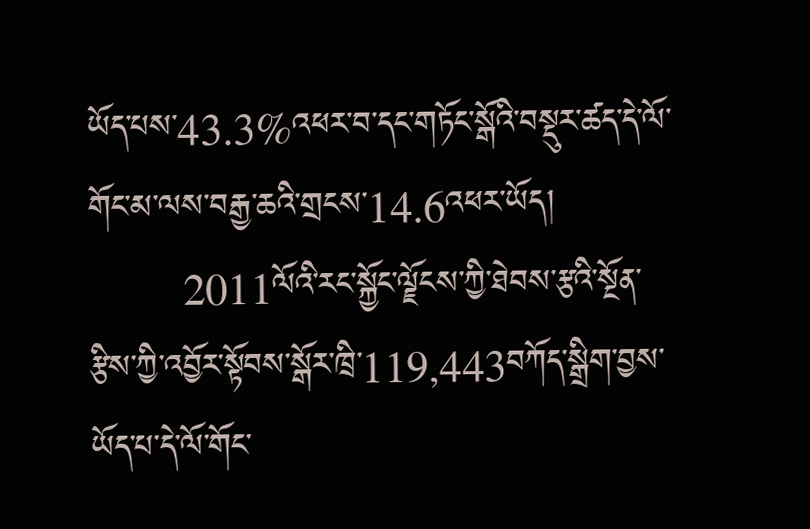ཡོད་པས་43.3%འཕར་བ་དང་གཏོང་སྒོའི་བསྡུར་ཚད་དེ་ལོ་གོང་མ་ལས་བརྒྱ་ཆའི་གྲངས་14.6འཕར་ཡོད།
        2011ལོའི་རང་སྐྱོང་ལྗོངས་ཀྱི་ཐེབས་རྩའི་སྔོན་རྩིས་ཀྱི་འབྱོར་སྟོབས་སྒོར་ཁྲི་119,443བཀོད་སྒྲིག་བྱས་ཡོད་པ་དེ་ལོ་གོང་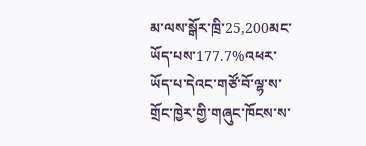མ་ལས་སྒོར་ཁྲི་25,200མང་ཡོད་པས་177.7%འཕར་ཡོད་པ་དེའང་གཙོ་བོ་ལྷ་ས་གྲོང་ཁྱེར་གྱི་གཞུང་ཁོངས་ས་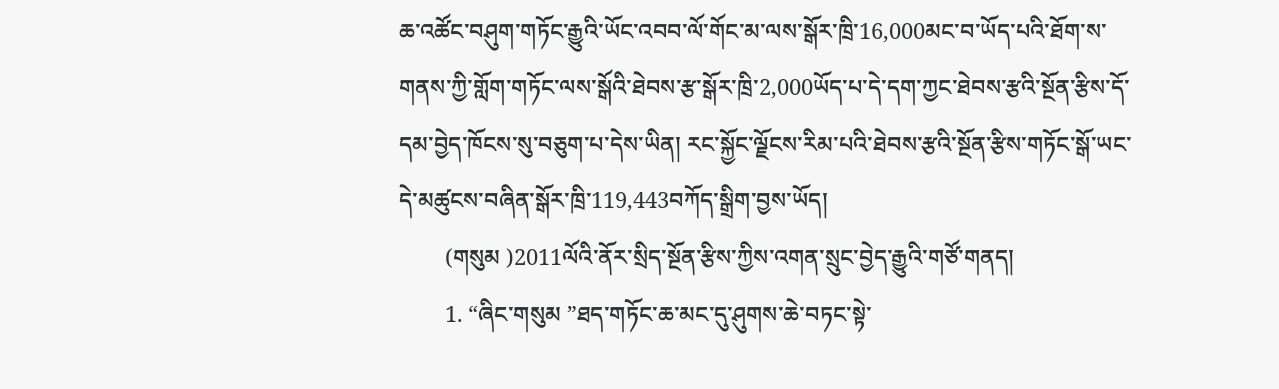ཆ་འཚོང་བཤུག་གཏོང་རྒྱུའི་ཡོང་འབབ་ལོ་གོང་མ་ལས་སྒོར་ཁྲི་16,000མང་བ་ཡོད་པའི་ཐོག་ས་གནས་ཀྱི་གློག་གཏོང་ལས་སྒོའི་ཐེབས་རྩ་སྒོར་ཁྲི་2,000ཡོད་པ་དེ་དག་ཀྱང་ཐེབས་རྩའི་སྔོན་རྩིས་དོ་དམ་བྱེད་ཁོངས་སུ་བཅུག་པ་དེས་ཡིན། རང་སྐྱོང་ལྗོངས་རིམ་པའི་ཐེབས་རྩའི་སྔོན་རྩིས་གཏོང་སྒོ་ཡང་དེ་མཚུངས་བཞིན་སྒོར་ཁྲི་119,443བཀོད་སྒྲིག་བྱས་ཡོད།
        (གསུམ )2011ལོའི་ནོར་སྲིད་སྔོན་རྩིས་ཀྱིས་འགན་སྲུང་བྱེད་རྒྱུའི་གཙོ་གནད།
        1. “ཞིང་གསུམ ”ཐད་གཏོང་ཆ་མང་དུ་ཤུགས་ཆེ་བཏང་སྟེ་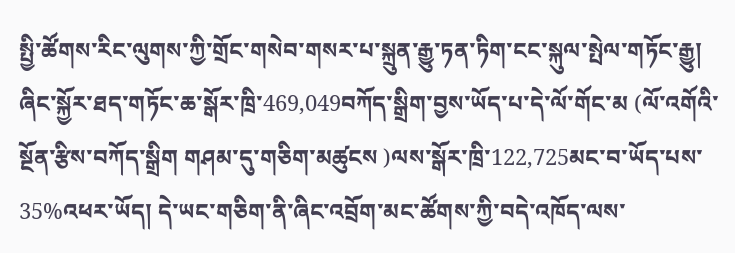སྤྱི་ཚོགས་རིང་ལུགས་ཀྱི་གྲོང་གསེབ་གསར་པ་སྐྲུན་རྒྱུ་ཏན་ཏིག་ངང་སྐུལ་སྤེལ་གཏོང་རྒྱུ། ཞིང་སྐྱོར་ཐད་གཏོང་ཆ་སྒོར་ཁྲི་469,049བཀོད་སྒྲིག་བྱས་ཡོད་པ་དེ་ལོ་གོང་མ (ལོ་འགོའི་སྔོན་རྩིས་བཀོད་སྒྲིག གཤམ་དུ་གཅིག་མཚུངས )ལས་སྒོར་ཁྲི་122,725མང་བ་ཡོད་པས་35%འཕར་ཡོད། དེ་ཡང་གཅིག་ནི་ཞིང་འབྲོག་མང་ཚོགས་ཀྱི་བདེ་འཁོད་ལས་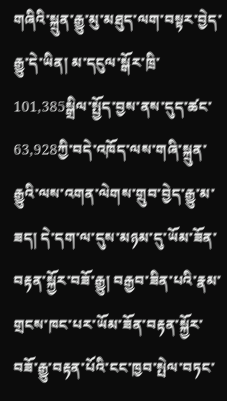གཞིའི་སྐྲུན་རྒྱུ་མུ་མཐུད་ལག་བསྟར་བྱེད་རྒྱུ་དེ་ཡིན། མ་དངུལ་སྒོར་ཁྲི་101,385སྒྲིལ་སྤྱོད་བྱས་ནས་དུད་ཚང་63,928ཀྱི་བདེ་འཁོད་ལས་གཞི་སྐྲུན་རྒྱུའི་ལས་འགན་ལེགས་གྲུབ་བྱེད་རྒྱུ་མ་ཟད། དེ་དག་ལ་དུས་མཉམ་དུ་ཡོམ་ཟོན་བརྟན་སྐྱོར་བཟོ་རྒྱུ། བརྒྱབ་ཟིན་པའི་རྣམ་གྲངས་ཁང་པར་ཡོམ་ཟོན་བརྟན་སྐྱོར་བཟོ་རྒྱུ་བརྟན་པོའི་ངང་ཁྱབ་སྤེལ་བཏང་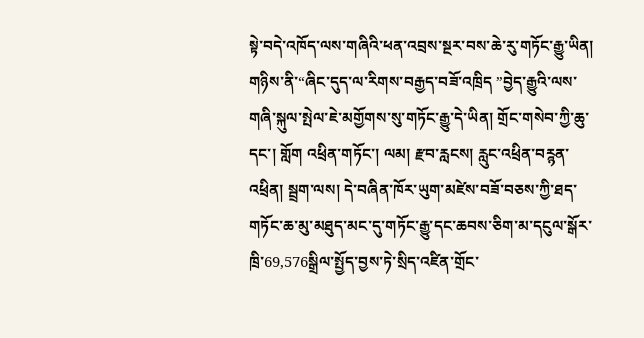སྟེ་བདེ་འཁོད་ལས་གཞིའི་ཕན་འབྲས་སྔར་བས་ཆེ་རུ་གཏོང་རྒྱུ་ཡིན། གཉིས་ནི་“ཞིང་དུད་ལ་རིགས་བརྒྱད་བཟོ་འཁྲིད ”བྱེད་རྒྱུའི་ལས་གཞི་སྐུལ་སྤེལ་ཇེ་མགྱོགས་སུ་གཏོང་རྒྱུ་དེ་ཡིན། གྲོང་གསེབ་ཀྱི་ཆུ་དང་། གློག འཕྲིན་གཏོང་། ལམ། རྫབ་རླངས། རླུང་འཕྲིན་བཪྙན་འཕྲིན། སྦྲག་ལས། དེ་བཞིན་ཁོར་ཡུག་མཛེས་བཟོ་བཅས་ཀྱི་ཐད་གཏོང་ཆ་མུ་མཐུད་མང་དུ་གཏོང་རྒྱུ་དང་ཆབས་ཅིག་མ་དངུལ་སྒོར་ཁྲི་69,576སྒྲིལ་སྤྱོད་བྱས་ཏེ་སྲིད་འཛིན་གྲོང་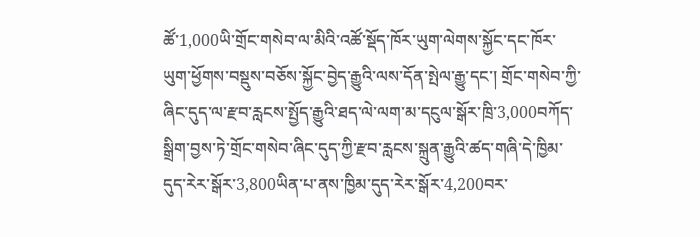ཚོ་1,000ཡི་གྲོང་གསེབ་ལ་མིའི་འཚོ་སྡོད་ཁོར་ཡུག་ལེགས་སྐྱོང་དང་ཁོར་ཡུག་ཕྱོགས་བསྡུས་བཅོས་སྐྱོང་བྱེད་རྒྱུའི་ལས་དོན་སྤེལ་རྒྱུ་དང་། གྲོང་གསེབ་ཀྱི་ཞིང་དུད་ལ་རྫབ་རླངས་སྤྱོད་རྒྱུའི་ཐད་ལེ་ལག་མ་དངུལ་སྒོར་ཁྲི་3,000བཀོད་སྒྲིག་བྱས་ཏེ་གྲོང་གསེབ་ཞིང་དུད་ཀྱི་རྫབ་རླངས་སྐྲུན་རྒྱུའི་ཚད་གཞི་དེ་ཁྱིམ་དུད་རེར་སྒོར་3,800ཡིན་པ་ནས་ཁྱིམ་དུད་རེར་སྒོར་4,200བར་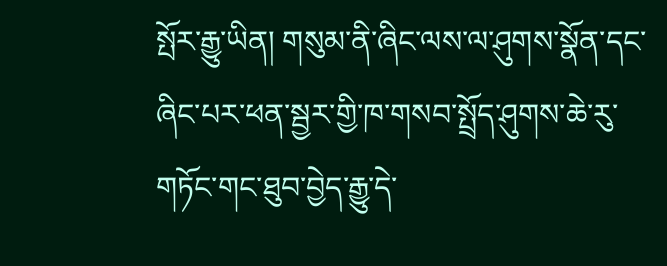སྤོར་རྒྱུ་ཡིན། གསུམ་ནི་ཞིང་ལས་ལ་ཤུགས་སྣོན་དང་ཞིང་པར་ཕན་སྦྱར་གྱི་ཁ་གསབ་སྤྲོད་ཤུགས་ཆེ་རུ་གཏོང་གང་ཐུབ་བྱེད་རྒྱུ་དེ་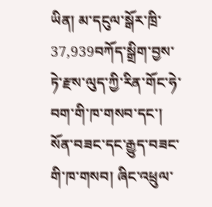ཡིན། མ་དངུལ་སྒོར་ཁྲི་37,939བཀོད་སྒྲིག་བྱས་ཏེ་རྫས་ལུད་ཀྱི་རིན་གོང་ཧེ་བག་གི་ཁ་གསབ་དང་། སོན་བཟང་དང་རྒྱུད་བཟང་གི་ཁ་གསབ། ཞིང་འཕྲུལ་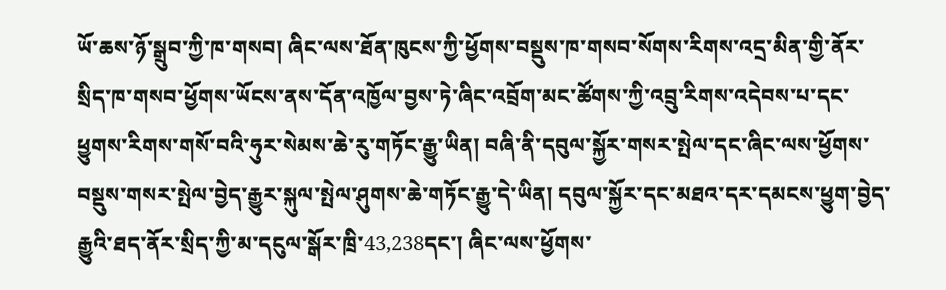ཡོ་ཆས་ཉོ་སྒྲུབ་ཀྱི་ཁ་གསབ། ཞིང་ལས་ཐོན་ཁུངས་ཀྱི་ཕྱོགས་བསྡུས་ཁ་གསབ་སོགས་རིགས་འདྲ་མིན་གྱི་ནོར་སྲིད་ཁ་གསབ་ཕྱོགས་ཡོངས་ནས་དོན་འཁྱོལ་བྱས་ཏེ་ཞིང་འབྲོག་མང་ཚོགས་ཀྱི་འབྲུ་རིགས་འདེབས་པ་དང་ཕྱུགས་རིགས་གསོ་བའི་ཧུར་སེམས་ཆེ་རུ་གཏོང་རྒྱུ་ཡིན། བཞི་ནི་དབུལ་སྐྱོར་གསར་སྤེལ་དང་ཞིང་ལས་ཕྱོགས་བསྡུས་གསར་སྤེལ་བྱེད་རྒྱུར་སྐུལ་སྤེལ་ཤུགས་ཆེ་གཏོང་རྒྱུ་དེ་ཡིན། དབུལ་སྐྱོར་དང་མཐའ་དར་དམངས་ཕྱུག་བྱེད་རྒྱུའི་ཐད་ནོར་སྲིད་ཀྱི་མ་དངུལ་སྒོར་ཁྲི་43,238དང་། ཞིང་ལས་ཕྱོགས་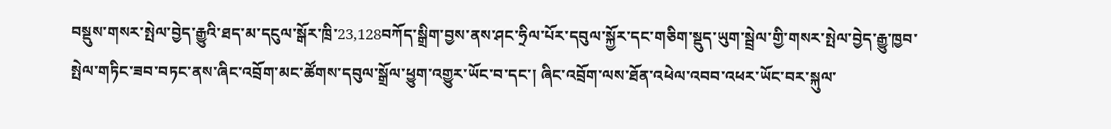བསྡུས་གསར་སྤེལ་བྱེད་རྒྱུའི་ཐད་མ་དངུལ་སྒོར་ཁྲི་23,128བཀོད་སྒྲིག་བྱས་ནས་ཤང་ཧྲིལ་པོར་དབུལ་སྐྱོར་དང་གཅིག་སྡུད་ཡུག་སྦྲེལ་གྱི་གསར་སྤེལ་བྱེད་རྒྱུ་ཁྱབ་སྤེལ་གཏིང་ཟབ་བཏང་ནས་ཞིང་འབྲོག་མང་ཚོགས་དབུལ་སྒྲོལ་ཕྱུག་འགྱུར་ཡོང་བ་དང་། ཞིང་འབྲོག་ལས་ཐོན་འཕེལ་འབབ་འཕར་ཡོང་བར་སྐུལ་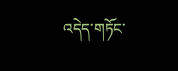འདེད་གཏོང་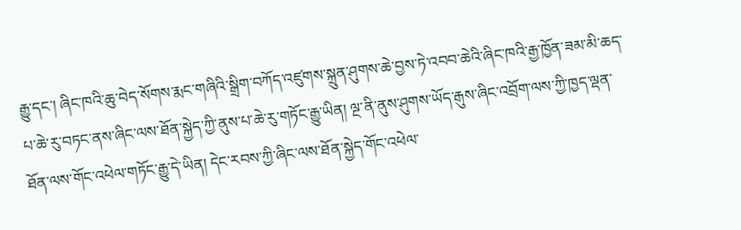རྒྱུ་དང་། ཞིང་ཁའི་ཆུ་བེད་སོགས་རྨང་གཞིའི་སྒྲིག་བཀོད་འཛུགས་སྐྲུན་ཤུགས་ཆེ་བྱས་ཏེ་འབབ་ཆེའི་ཞིང་ཁའི་རྒྱ་ཁྱོན་ཟམ་མི་ཆད་པ་ཆེ་རུ་བཏང་ནས་ཞིང་ལས་ཐོན་སྐྱེད་ཀྱི་ནུས་པ་ཆེ་རུ་གཏོང་རྒྱུ་ཡིན། ལྔ་ནི་ནུས་ཤུགས་ཡོད་རྒུས་ཞིང་འབྲོག་ལས་ཀྱི་ཁྱད་ལྡན་ཐོན་ལས་གོང་འཕེལ་གཏོང་རྒྱུ་དེ་ཡིན། དེང་རབས་ཀྱི་ཞིང་ལས་ཐོན་སྐྱེད་གོང་འཕེལ་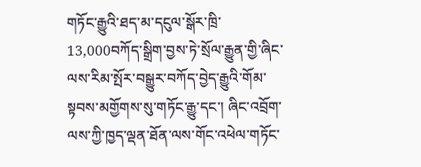གཏོང་རྒྱུའི་ཐད་མ་དངུལ་སྒོར་ཁྲི་13,000བཀོད་སྒྲིག་བྱས་ཏེ་སྲོལ་རྒྱུན་གྱི་ཞིང་ལས་རིམ་སྤོར་བསྒྱུར་བཀོད་བྱེད་རྒྱུའི་གོམ་སྟབས་མགྱོགས་སུ་གཏོང་རྒྱུ་དང་། ཞིང་འབྲོག་ལས་ཀྱི་ཁྱད་ལྡན་ཐོན་ལས་གོང་འཕེལ་གཏོང་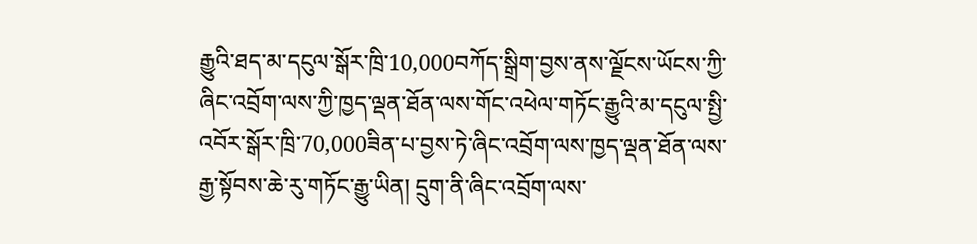རྒྱུའི་ཐད་མ་དངུལ་སྒོར་ཁྲི་10,000བཀོད་སྒྲིག་བྱས་ནས་ལྗོངས་ཡོངས་ཀྱི་ཞིང་འབྲོག་ལས་ཀྱི་ཁྱད་ལྡན་ཐོན་ལས་གོང་འཕེལ་གཏོང་རྒྱུའི་མ་དངུལ་སྤྱི་འབོར་སྒོར་ཁྲི་70,000ཟིན་པ་བྱས་ཏེ་ཞིང་འབྲོག་ལས་ཁྱད་ལྡན་ཐོན་ལས་རྒྱ་སྟོབས་ཆེ་རུ་གཏོང་རྒྱུ་ཡིན། དྲུག་ནི་ཞིང་འབྲོག་ལས་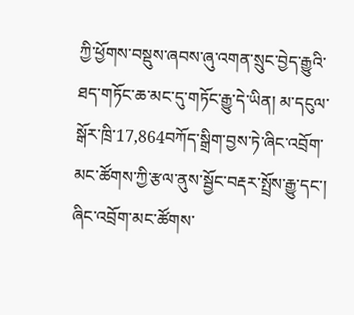ཀྱི་ཕྱོགས་བསྡུས་ཞབས་ཞུ་འགན་སྲུང་བྱེད་རྒྱུའི་ཐད་གཏོང་ཆ་མང་དུ་གཏོང་རྒྱུ་དེ་ཡིན། མ་དངུལ་སྒོར་ཁྲི་17,864བཀོད་སྒྲིག་བྱས་ཏེ་ཞིང་འབྲོག་མང་ཚོགས་ཀྱི་རྩལ་ནུས་སྦྱོང་བརྡར་སྤྲོས་རྒྱུ་དང་། ཞིང་འབྲོག་མང་ཚོགས་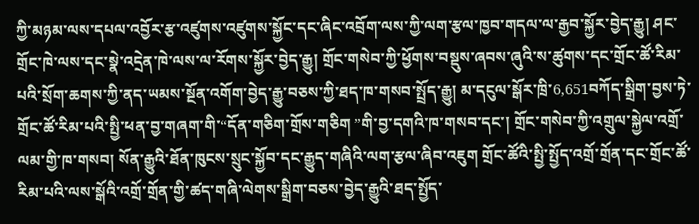ཀྱི་མཉམ་ལས་དཔལ་འབྱོར་རྩ་འཛུགས་འཛུགས་སྐྱོང་དང་ཞིང་འབྲོག་ལས་ཀྱི་ལག་རྩལ་ཁྱབ་གདལ་ལ་རྒྱབ་སྐྱོར་བྱེད་རྒྱུ། ཤང་གྲོང་ཁེ་ལས་དང་སྣེ་འདྲེན་ཁེ་ལས་ལ་རོགས་སྐྱོར་བྱེད་རྒྱུ། གྲོང་གསེབ་ཀྱི་ཕྱོགས་བསྡུས་ཞབས་ཞུའི་ས་ཚུགས་དང་གྲོང་ཚོ་རིམ་པའི་སྲོག་ཆགས་ཀྱི་ནད་ཡམས་སྔོན་འགོག་བྱེད་རྒྱུ་བཅས་ཀྱི་ཐད་ཁ་གསབ་སྤྲོད་རྒྱུ། མ་དངུལ་སྒོར་ཁྲི་6,651བཀོད་སྒྲིག་བྱས་ཏེ་གྲོང་ཚོ་རིམ་པའི་སྤྱི་ཕན་བྱ་གཞག་གི་“དོན་གཅིག་གྲོས་གཅིག ”གི་བྱ་དགའི་ཁ་གསབ་དང་། གྲོང་གསེབ་ཀྱི་འགྲུལ་སྐྱེལ་འགྲོ་ལམ་གྱི་ཁ་གསབ། སོན་རྒྱུའི་ཐོན་ཁུངས་སྲུང་སྐྱོབ་དང་རྒྱུད་གཞིའི་ལག་རྩལ་ཞིབ་འཇུག གྲོང་ཚོའི་སྤྱི་སྤྱོད་འགྲོ་གྲོན་དང་གྲོང་ཚོ་རིམ་པའི་ལས་སྒོའི་འགྲོ་གྲོན་གྱི་ཚད་གཞི་ལེགས་སྒྲིག་བཅས་བྱེད་རྒྱུའི་ཐད་སྤྱོད་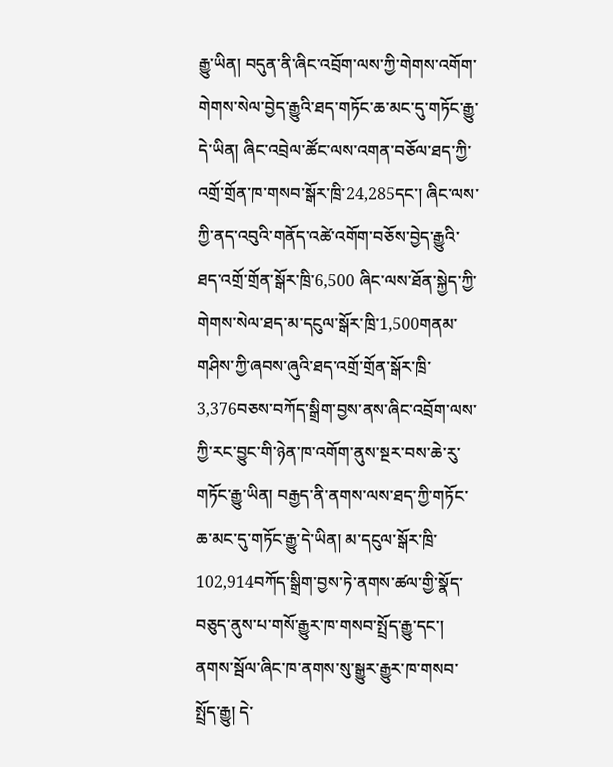རྒྱུ་ཡིན། བདུན་ནི་ཞིང་འབྲོག་ལས་ཀྱི་གེགས་འགོག་གེགས་སེལ་བྱེད་རྒྱུའི་ཐད་གཏོང་ཆ་མང་དུ་གཏོང་རྒྱུ་དེ་ཡིན། ཞིང་འབྲེལ་ཚོང་ལས་འགན་བཅོལ་ཐད་ཀྱི་འགྲོ་གྲོན་ཁ་གསབ་སྒོར་ཁྲི་24,285དང་། ཞིང་ལས་ཀྱི་ནད་འབུའི་གནོད་འཚེ་འགོག་བཅོས་བྱེད་རྒྱུའི་ཐད་འགྲོ་གྲོན་སྒོར་ཁྲི་6,500 ཞིང་ལས་ཐོན་སྐྱེད་ཀྱི་གེགས་སེལ་ཐད་མ་དངུལ་སྒོར་ཁྲི་1,500གནམ་གཤིས་ཀྱི་ཞབས་ཞུའི་ཐད་འགྲོ་གྲོན་སྒོར་ཁྲི་3,376བཅས་བཀོད་སྒྲིག་བྱས་ནས་ཞིང་འབྲོག་ལས་ཀྱི་རང་བྱུང་གི་ཉེན་ཁ་འགོག་ནུས་སྔར་བས་ཆེ་རུ་གཏོང་རྒྱུ་ཡིན། བརྒྱད་ནི་ནགས་ལས་ཐད་ཀྱི་གཏོང་ཆ་མང་དུ་གཏོང་རྒྱུ་དེ་ཡིན། མ་དངུལ་སྒོར་ཁྲི་102,914བཀོད་སྒྲིག་བྱས་ཏེ་ནགས་ཚལ་གྱི་སྣོད་བཅུད་ནུས་པ་གསོ་རྒྱུར་ཁ་གསབ་སྤྲོད་རྒྱུ་དང་། ནགས་སྦོལ་ཞིང་ཁ་ནགས་སུ་སྒྱུར་རྒྱུར་ཁ་གསབ་སྤྲོད་རྒྱུ། དེ་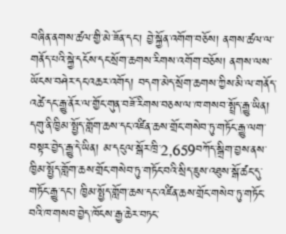བཞིན་ནགས་ཚལ་གྱི་མེ་ཟོན་དང་། བྱེ་སྐྱོན་འགོག་བཅོས། ནགས་ཚལ་ལ་གནོད་པའི་སྐྱེ་དངོས་དང་སྲོག་ཆགས་རིགས་འགོག་བཅོས། ནགས་ལས་ཡོངས་བཤེར་དང་འཆར་འགོད། བདག་མེད་སྲོག་ཆགས་ཀྱིས་མི་ལ་གནོད་འཚེ་དང་རྒྱུ་ནོར་ལ་གྱོང་གུན་བཟོ་རིགས་བཅས་ལ་ཁ་གསབ་སྤྲོད་རྒྱུ་ཡིན། དགུ་ནི་ཁྱིམ་སྤྱོད་གློག་ཆས་དང་འཛིན་ཆས་གྲོང་གསེབ་ཏུ་གཏོང་རྒྱུ་ལག་བསྟར་བྱེད་རྒྱུ་དེ་ཡིན། མ་དངུལ་སྒོར་ཁྲི་2,659བཀོད་སྒྲིག་བྱས་ནས་ཁྱིམ་སྤྱོད་གློག་ཆས་གྲོང་གསེབ་ཏུ་གཏོང་བའི་སྲིད་ཇུས་འཐུས་སྒོ་ཚང་དུ་གཏོང་རྒྱུ་དང་། ཁྱིམ་སྤྱོད་གློག་ཆས་དང་འཛིན་ཆས་གྲོང་གསེབ་ཏུ་གཏོང་བའི་ཁ་གསབ་བྱེད་ཁོངས་རྒྱ་ཆེར་བཏང་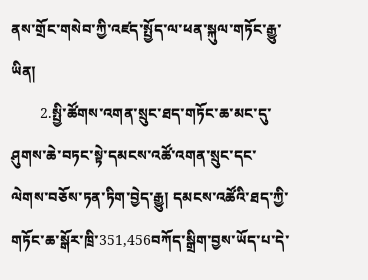ནས་གྲོང་གསེབ་ཀྱི་འཛད་སྤྱོད་ལ་ཕན་སྐུལ་གཏོང་རྒྱུ་ཡིན།
        2.སྤྱི་ཚོགས་འགན་སྲུང་ཐད་གཏོང་ཆ་མང་དུ་ཤུགས་ཆེ་བཏང་སྟེ་དམངས་འཚོ་འགན་སྲུང་དང་ལེགས་བཅོས་ཏན་ཏིག་བྱེད་རྒྱུ། དམངས་འཚོའི་ཐད་ཀྱི་གཏོང་ཆ་སྒོར་ཁྲི་351,456བཀོད་སྒྲིག་བྱས་ཡོད་པ་དེ་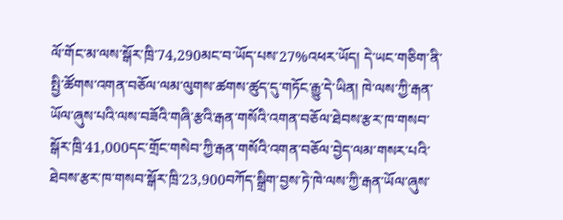ལོ་གོང་མ་ལས་སྒོར་ཁྲི་74,290མང་བ་ཡོད་པས་27%འཕར་ཡོད། དེ་ཡང་གཅིག་ནི་སྤྱི་ཚོགས་འགན་བཅོལ་ལམ་ལུགས་ཚགས་ཚུད་དུ་གཏོང་རྒྱུ་དེ་ཡིན། ཁེ་ལས་ཀྱི་རྒན་ཡོལ་ཞུས་པའི་ལས་བཟོའི་གཞི་རྩའི་རྒན་གསོའི་འགན་བཅོལ་ཐེབས་རྩར་ཁ་གསབ་སྒོར་ཁྲི་41,000དང་གྲོང་གསེབ་ཀྱི་རྒན་གསོའི་འགན་བཅོལ་བྱེད་ལམ་གསར་པའི་ཐེབས་རྩར་ཁ་གསབ་སྒོར་ཁྲི་23,900བཀོད་སྒྲིག་བྱས་ཏེ་ཁེ་ལས་ཀྱི་རྒན་ཡོལ་ཞུས་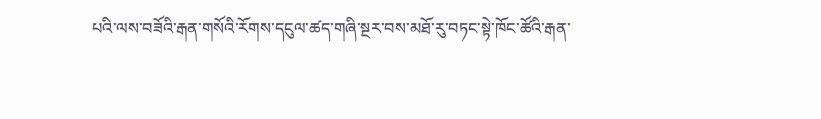པའི་ལས་བཟོའི་རྒན་གསོའི་རོགས་དངུལ་ཚད་གཞི་སྔར་བས་མཐོ་རུ་བཏང་སྟེ་ཁོང་ཚོའི་རྒན་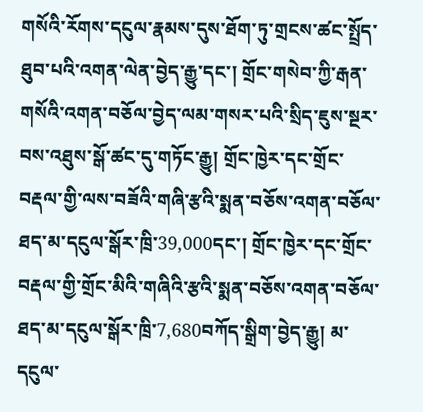གསོའི་རོགས་དངུལ་རྣམས་དུས་ཐོག་ཏུ་གྲངས་ཚང་སྤྲོད་ཐུབ་པའི་འགན་ལེན་བྱེད་རྒྱུ་དང་། གྲོང་གསེབ་ཀྱི་རྒན་གསོའི་འགན་བཅོལ་བྱེད་ལམ་གསར་པའི་སྲིད་ཇུས་སྔར་བས་འཐུས་སྒོ་ཚང་དུ་གཏོང་རྒྱུ། གྲོང་ཁྱེར་དང་གྲོང་བརྡལ་གྱི་ལས་བཟོའི་གཞི་རྩའི་སྨན་བཅོས་འགན་བཅོལ་ཐད་མ་དངུལ་སྒོར་ཁྲི་39,000དང་། གྲོང་ཁྱེར་དང་གྲོང་བརྡལ་གྱི་གྲོང་མིའི་གཞིའི་རྩའི་སྨན་བཅོས་འགན་བཅོལ་ཐད་མ་དངུལ་སྒོར་ཁྲི་7,680བཀོད་སྒྲིག་བྱེད་རྒྱུ། མ་དངུལ་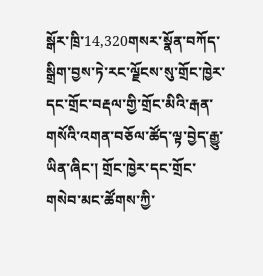སྒོར་ཁྲི་14,320གསར་སྣོན་བཀོད་སྒྲིག་བྱས་ཏེ་རང་ལྗོངས་སུ་གྲོང་ཁྱེར་དང་གྲོང་བརྡལ་གྱི་གྲོང་མིའི་རྒན་གསོའི་འགན་བཅོལ་ཚོད་ལྟ་བྱེད་རྒྱུ་ཡིན་ཞིང་། གྲོང་ཁྱེར་དང་གྲོང་གསེབ་མང་ཚོགས་ཀྱི་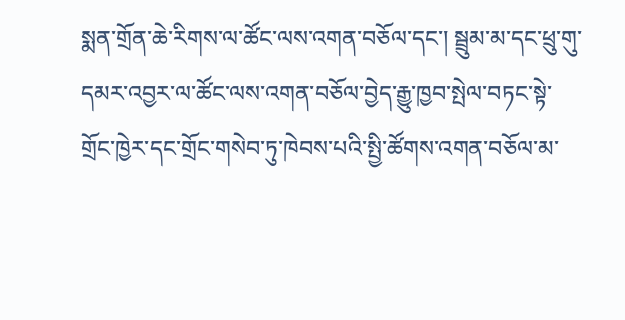སྨན་གྲོན་ཆེ་རིགས་ལ་ཚོང་ལས་འགན་བཅོལ་དང་། སྦྲུམ་མ་དང་ཕྲུ་གུ་དམར་འབྱར་ལ་ཚོང་ལས་འགན་བཅོལ་བྱེད་རྒྱུ་ཁྱབ་སྤེལ་བཏང་སྟེ་གྲོང་ཁྱེར་དང་གྲོང་གསེབ་ཏུ་ཁེབས་པའི་སྤྱི་ཚོགས་འགན་བཅོལ་མ་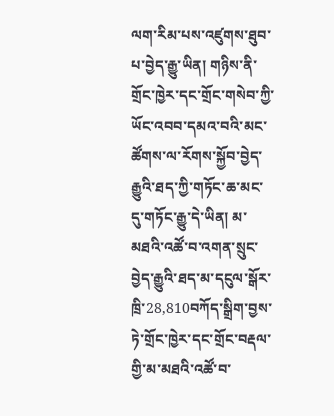ལག་རིམ་པས་འཛུགས་ཐུབ་པ་བྱེད་རྒྱུ་ཡིན། གཉིས་ནི་གྲོང་ཁྱེར་དང་གྲོང་གསེབ་ཀྱི་ཡོང་འབབ་དམའ་བའི་མང་ཚོགས་ལ་རོགས་སྐྱོབ་བྱེད་རྒྱུའི་ཐད་ཀྱི་གཏོང་ཆ་མང་དུ་གཏོང་རྒྱུ་དེ་ཡིན། མ་མཐའི་འཚོ་བ་འགན་སྲུང་བྱེད་རྒྱུའི་ཐད་མ་དངུལ་སྒོར་ཁྲི་28,810བཀོད་སྒྲིག་བྱས་ཏེ་གྲོང་ཁྱེར་དང་གྲོང་བརྡལ་གྱི་མ་མཐའི་འཚོ་བ་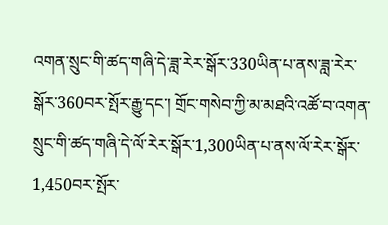འགན་སྲུང་གི་ཚད་གཞི་དེ་ཟླ་རེར་སྒོར་330ཡིན་པ་ནས་ཟླ་རེར་སྒོར་360བར་སྤོར་རྒྱུ་དང་། གྲོང་གསེབ་ཀྱི་མ་མཐའི་འཚོ་བ་འགན་སྲུང་གི་ཚད་གཞི་དེ་ལོ་རེར་སྒོར་1,300ཡིན་པ་ནས་ལོ་རེར་སྒོར་1,450བར་སྤོར་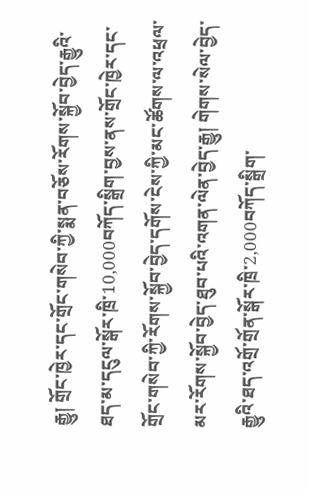རྒྱུ། གྲོང་ཁྱེར་དང་གྲོང་གསེབ་ཀྱི་སྨན་བཅོས་རོགས་སྐྱོབ་བྱེད་རྒྱུའི་ཐད་མ་དངུལ་སྒོར་ཁྲི་10,000བཀོད་སྒྲིག་བྱས་ནས་གྲོང་ཁྱེར་དང་གྲོང་གསེབ་ཀྱི་རོགས་སྐྱོབ་བྱེད་དགོས་ངེས་ཀྱི་མང་ཚོགས་ལ་འཕྲལ་མར་རོགས་སྐྱོབ་བྱེད་ཐུབ་པའི་འགན་ལེན་བྱེད་རྒྱུ། གེགས་སེལ་བྱེད་རྒྱུའི་ཐད་འགྲོ་གྲོན་སྒོར་ཁྲི་2,000བཀོད་སྒྲིག་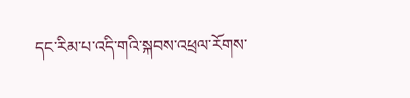དང་རིམ་པ་འདི་གའི་སྐབས་འཕྲལ་རོགས་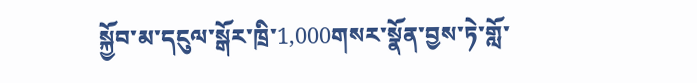སྐྱོབ་མ་དངུལ་སྒོར་ཁྲི་1,000གསར་སྣོན་བྱས་ཏེ་གློ་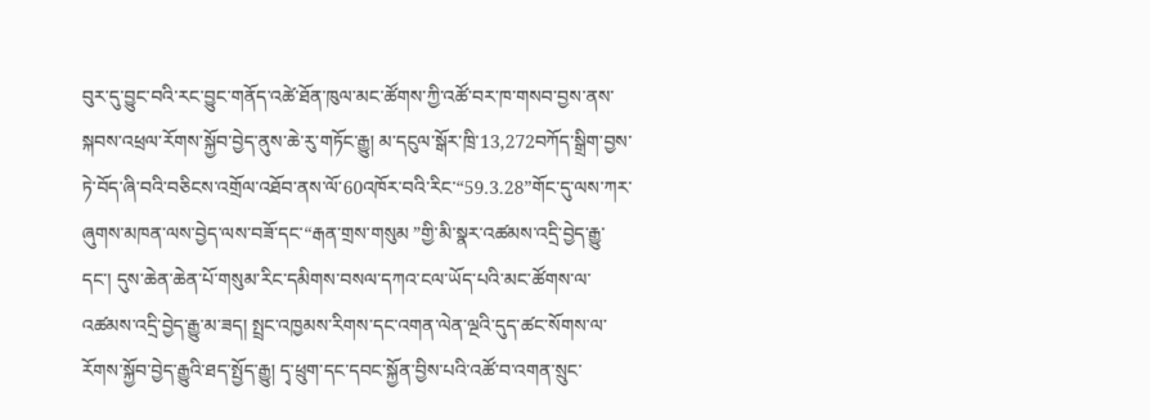བུར་དུ་བྱུང་བའི་རང་བྱུང་གནོད་འཚེ་ཐོན་ཁུལ་མང་ཚོགས་ཀྱི་འཚོ་བར་ཁ་གསབ་བྱས་ནས་སྐབས་འཕྲལ་རོགས་སྐྱོབ་བྱེད་ནུས་ཆེ་རུ་གཏོང་རྒྱུ། མ་དངུལ་སྒོར་ཁྲི་13,272བཀོད་སྒྲིག་བྱས་ཏེ་བོད་ཞི་བའི་བཅིངས་འགྲོལ་འཐོབ་ནས་ལོ་60འཁོར་བའི་རིང་“59.3.28”གོང་དུ་ལས་ཀར་ཞུགས་མཁན་ལས་བྱེད་ལས་བཟོ་དང་“རྒན་གྲས་གསུམ ”གྱི་མི་སྣར་འཚམས་འདྲི་བྱེད་རྒྱུ་དང་། དུས་ཆེན་ཆེན་པོ་གསུམ་རིང་དམིགས་བསལ་དཀའ་ངལ་ཡོད་པའི་མང་ཚོགས་ལ་འཚམས་འདྲི་བྱེད་རྒྱུ་མ་ཟད། སྤྲང་འཁྱམས་རིགས་དང་འགན་ལེན་ལྔའི་དུད་ཚང་སོགས་ལ་རོགས་སྐྱོབ་བྱེད་རྒྱུའི་ཐད་སྤྱོད་རྒྱུ། དྭ་ཕྲུག་དང་དབང་སྐྱོན་བྱིས་པའི་འཚོ་བ་འགན་སྲུང་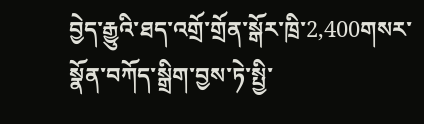བྱེད་རྒྱུའི་ཐད་འགྲོ་གྲོན་སྒོར་ཁྲི་2,400གསར་སྣོན་བཀོད་སྒྲིག་བྱས་ཏེ་སྤྱི་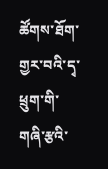ཚོགས་ཐོག་གྱར་བའི་དྭ་ཕྲུག་གི་གཞི་རྩའི་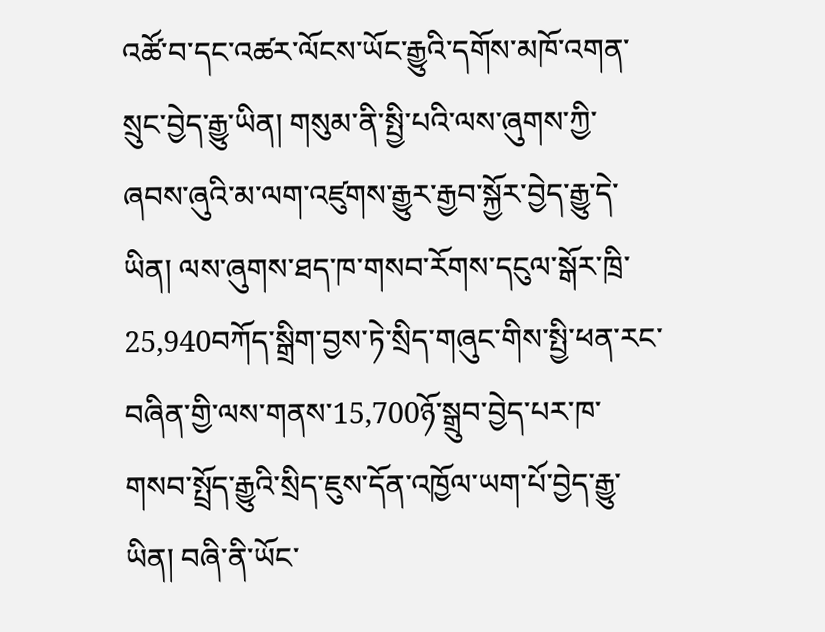འཚོ་བ་དང་འཚར་ལོངས་ཡོང་རྒྱུའི་དགོས་མཁོ་འགན་སྲུང་བྱེད་རྒྱུ་ཡིན། གསུམ་ནི་སྤྱི་པའི་ལས་ཞུགས་ཀྱི་ཞབས་ཞུའི་མ་ལག་འཛུགས་རྒྱུར་རྒྱབ་སྐྱོར་བྱེད་རྒྱུ་དེ་ཡིན། ལས་ཞུགས་ཐད་ཁ་གསབ་རོགས་དངུལ་སྒོར་ཁྲི་25,940བཀོད་སྒྲིག་བྱས་ཏེ་སྲིད་གཞུང་གིས་སྤྱི་ཕན་རང་བཞིན་གྱི་ལས་གནས་15,700ཉོ་སྒྲུབ་བྱེད་པར་ཁ་གསབ་སྤྲོད་རྒྱུའི་སྲིད་ཇུས་དོན་འཁྱོལ་ཡག་པོ་བྱེད་རྒྱུ་ཡིན། བཞི་ནི་ཡོང་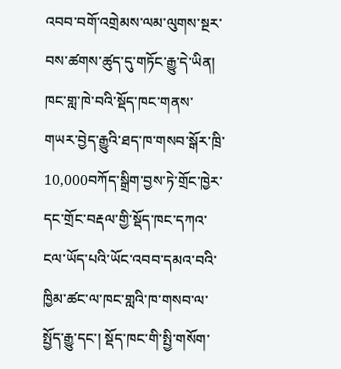འབབ་བགོ་འགྲེམས་ལམ་ལུགས་སྔར་བས་ཚགས་ཚུད་དུ་གཏོང་རྒྱུ་དེ་ཡིན། ཁང་གླ་ཁེ་བའི་སྡོད་ཁང་གནས་གཡར་བྱེད་རྒྱུའི་ཐད་ཁ་གསབ་སྒོར་ཁྲི་10,000བཀོད་སྒྲིག་བྱས་ཏེ་གྲོང་ཁྱེར་དང་གྲོང་བརྡལ་གྱི་སྡོད་ཁང་དཀའ་ངལ་ཡོད་པའི་ཡོང་འབབ་དམའ་བའི་ཁྱིམ་ཚང་ལ་ཁང་གླའི་ཁ་གསབ་ལ་སྤྱོད་རྒྱུ་དང་། སྡོད་ཁང་གི་སྤྱི་གསོག་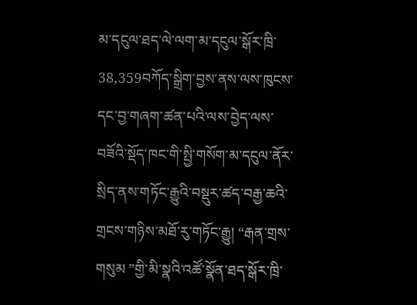མ་དངུལ་ཐད་ལེ་ལག་མ་དངུལ་སྒོར་ཁྲི་38,359བཀོད་སྒྲིག་བྱས་ནས་ལས་ཁུངས་དང་བྱ་གཞག་ཚན་པའི་ལས་བྱེད་ལས་བཟོའི་སྡོད་ཁང་གི་སྤྱི་གསོག་མ་དངུལ་ནོར་སྲིད་ནས་གཏོང་རྒྱུའི་བསྡུར་ཚད་བརྒྱ་ཆའི་གྲངས་གཉིས་མཐོ་རུ་གཏོང་རྒྱུ། “རྒན་གྲས་གསུམ ”གྱི་མི་སྣའི་འཚོ་སྣོན་ཐད་སྒོར་ཁྲི་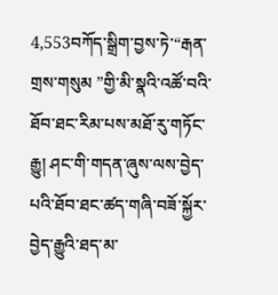4,553བཀོད་སྒྲིག་བྱས་ཏེ་“རྒན་གྲས་གསུམ ”གྱི་མི་སྣའི་འཚོ་བའི་ཐོབ་ཐང་རིམ་པས་མཐོ་རུ་གཏོང་རྒྱུ། ཤང་གི་གདན་ཞུས་ལས་བྱེད་པའི་ཐོབ་ཐང་ཚད་གཞི་བཟོ་སྐྱོར་བྱེད་རྒྱུའི་ཐད་མ་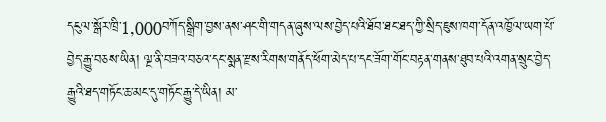དངུལ་སྒོར་ཁྲི་1,000བཀོད་སྒྲིག་བྱས་ནས་ཤང་གི་གདན་ཞུས་ལས་བྱེད་པའི་ཐོབ་ཐང་ཐད་ཀྱི་སྲིད་ཇུས་ཁག་དོན་འཁྱོལ་ཡག་པོ་བྱེད་རྒྱུ་བཅས་ཡིན། ལྔ་ནི་བཟའ་བཅའ་དང་སྨན་རྫས་རིགས་གནོད་ཕོག་མེད་པ་དང་ཟོག་གོང་བརྟན་གནས་ཐུབ་པའི་འགན་སྲུང་བྱེད་རྒྱུའི་ཐད་གཏོང་ཆ་མང་དུ་གཏོང་རྒྱུ་དེ་ཡིན། མ་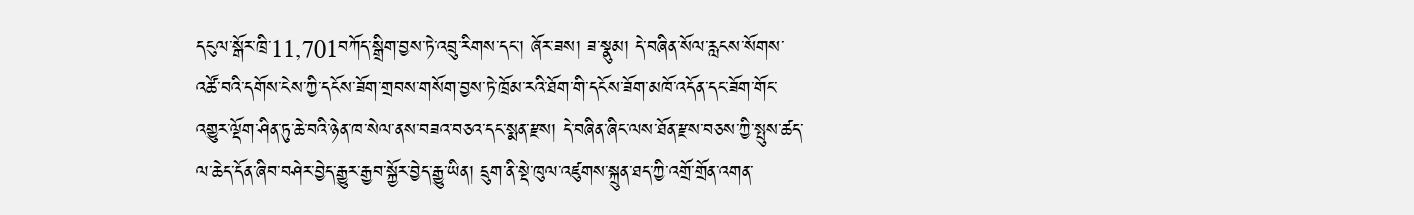དངུལ་སྒོར་ཁྲི་11,701བཀོད་སྒྲིག་བྱས་ཏེ་འབྲུ་རིགས་དང་། ཞོར་ཟས། ཟ་སྣུམ། དེ་བཞིན་སོལ་རླངས་སོགས་འཚོ་བའི་དགོས་ངེས་ཀྱི་དངོས་ཟོག་གྲབས་གསོག་བྱས་ཏེ་ཁྲོམ་རའི་ཐོག་གི་དངོས་ཟོག་མཁོ་འདོན་དང་ཟོག་གོང་འགྱུར་ལྡོག་ཤིན་ཏུ་ཆེ་བའི་ཉེན་ཁ་སེལ་ནས་བཟའ་བཅའ་དང་སྨན་རྫས། དེ་བཞིན་ཞིང་ལས་ཐོན་རྫས་བཅས་ཀྱི་སྤུས་ཚད་ལ་ཆེད་དོན་ཞིབ་བཤེར་བྱེད་རྒྱུར་རྒྱབ་སྐྱོར་བྱེད་རྒྱུ་ཡིན། དྲུག་ནི་སྡེ་ཁུལ་འཛུགས་སྐྲུན་ཐད་ཀྱི་འགྲོ་གྲོན་འགན་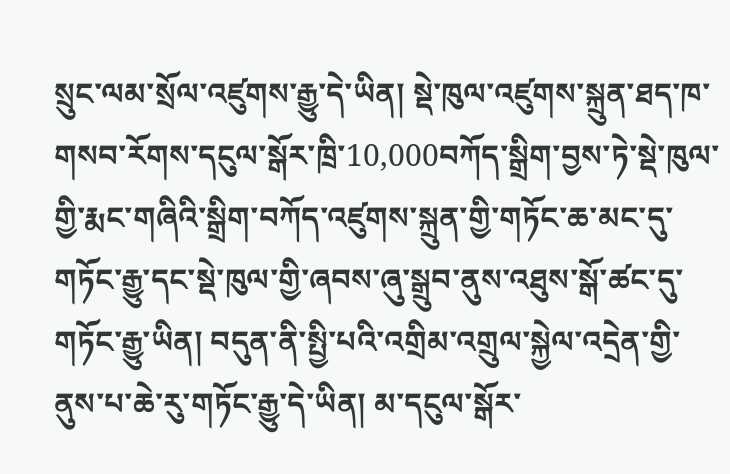སྲུང་ལམ་སྲོལ་འཛུགས་རྒྱུ་དེ་ཡིན། སྡེ་ཁུལ་འཛུགས་སྐྲུན་ཐད་ཁ་གསབ་རོགས་དངུལ་སྒོར་ཁྲི་10,000བཀོད་སྒྲིག་བྱས་ཏེ་སྡེ་ཁུལ་གྱི་རྨང་གཞིའི་སྒྲིག་བཀོད་འཛུགས་སྐྲུན་གྱི་གཏོང་ཆ་མང་དུ་གཏོང་རྒྱུ་དང་སྡེ་ཁུལ་གྱི་ཞབས་ཞུ་སྒྲུབ་ནུས་འཐུས་སྒོ་ཚང་དུ་གཏོང་རྒྱུ་ཡིན། བདུན་ནི་སྤྱི་པའི་འགྲིམ་འགྲུལ་སྐྱེལ་འདྲེན་གྱི་ནུས་པ་ཆེ་རུ་གཏོང་རྒྱུ་དེ་ཡིན། མ་དངུལ་སྒོར་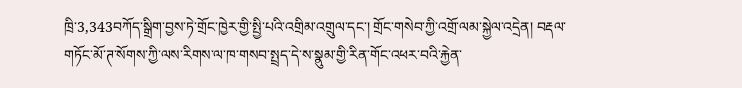ཁྲི་3,343བཀོད་སྒྲིག་བྱས་ཏེ་གྲོང་ཁྱེར་གྱི་སྤྱི་པའི་འགྲིམ་འགྲུལ་དང་། གྲོང་གསེབ་ཀྱི་འགྲོ་ལམ་སྐྱེལ་འདྲེན། བརྡལ་གཏོང་མོ་ཊ་སོགས་ཀྱི་ལས་རིགས་ལ་ཁ་གསབ་སྤྲད་དེ་ས་སྣུམ་གྱི་རིན་གོང་འཕར་བའི་རྐྱེན་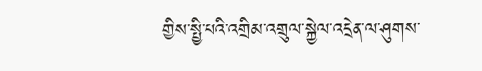གྱིས་སྤྱི་པའི་འགྲིམ་འགྲུལ་སྐྱེལ་འདྲེན་ལ་ཤུགས་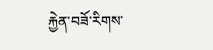རྐྱེན་བཟོ་རིགས་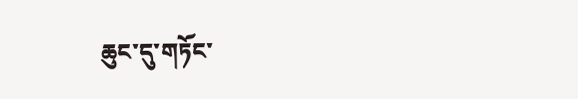ཆུང་དུ་གཏོང་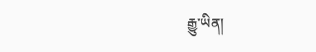རྒྱུ་ཡིན།